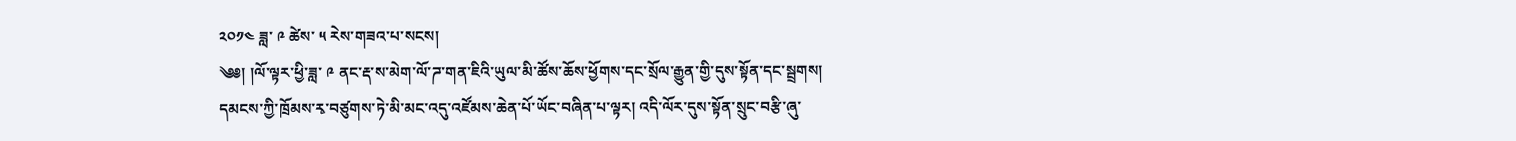༢༠༡༤ ཟླ་ ༩ ཚེས་ ༥ རེས་གཟའ་པ་སངས།
༄༅། །ལོ་ལྟར་ཕྱི་ཟླ་ ༩ ནང་རྡ་ས་མེག་ལོ་ཌ་གན་ཇིའི་ཡུལ་མི་ཚོས་ཆོས་ཕྱོགས་དང་སྲོལ་རྒྱུན་གྱི་དུས་སྟོན་དང་སྦྲགས། དམངས་ཀྱི་ཁྲོམས་རྭ་བཙུགས་ཏེ་མི་མང་འདུ་འཛོམས་ཆེན་པོ་ཡོང་བཞིན་པ་ལྟར། འདི་ལོར་དུས་སྟོན་སྲུང་བརྩི་ཞུ་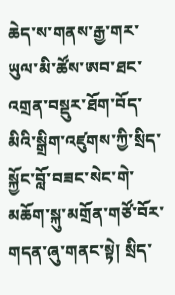ཆེད་ས་གནས་རྒྱ་གར་ཡུལ་མི་ཚོས་ཨབ་ཐང་འགྲན་བསྡུར་ཐོག་བོད་མིའི་སྒྲིག་འཛུགས་ཀྱི་སྲིད་སྐྱོང་བློ་བཟང་སེང་གེ་མཆོག་སྐུ་མགྲོན་གཙོ་བོར་གདན་ཞུ་གནང་སྟེ། སྲིད་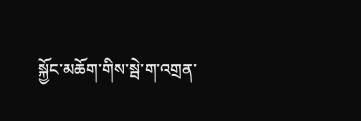སྐྱོང་མཆོག་གིས་སྦེ་ག་འགྲན་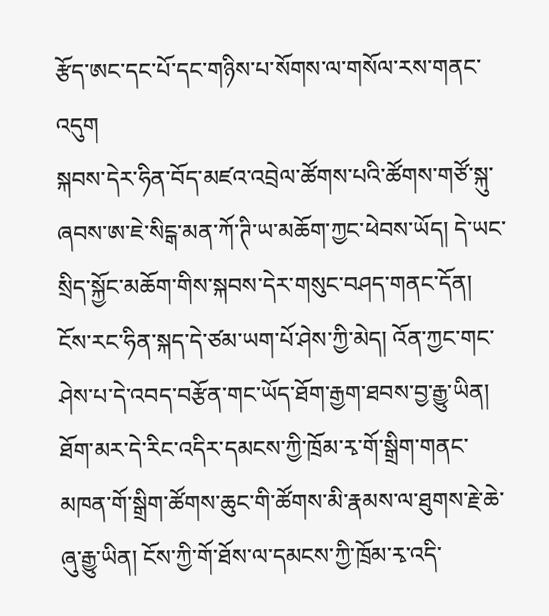རྩོད་ཨང་དང་པོ་དང་གཉིས་པ་སོགས་ལ་གསོལ་རས་གནང་འདུག
སྐབས་དེར་ཧིན་བོད་མཛའ་འབྲེལ་ཚོགས་པའི་ཚོགས་གཙོ་སྐུ་ཞབས་ཨ་ཇེ་སིངྒ་མན་ཀོ་ཊི་ཡ་མཆོག་ཀྱང་ཕེབས་ཡོད། དེ་ཡང་སྲིད་སྐྱོང་མཆོག་གིས་སྐབས་དེར་གསུང་བཤད་གནང་དོན། ངོས་རང་ཧིན་སྐད་དེ་ཙམ་ཡག་པོ་ཤེས་ཀྱི་མེད། འོན་ཀྱང་གང་ཤེས་པ་དེ་འབད་བརྩོན་གང་ཡོད་ཐོག་རྒྱག་ཐབས་བྱ་རྒྱུ་ཡིན། ཐོག་མར་དེ་རིང་འདིར་དམངས་ཀྱི་ཁྲོམ་རྭ་གོ་སྒྲིག་གནང་མཁན་གོ་སྒྲིག་ཚོགས་ཆུང་གི་ཚོགས་མི་རྣམས་ལ་ཐུགས་རྗེ་ཆེ་ཞུ་རྒྱུ་ཡིན། ངོས་ཀྱི་གོ་ཐོས་ལ་དམངས་ཀྱི་ཁྲོམ་རྭ་འདི་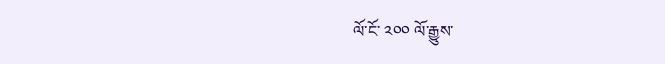ལོ་ངོ་ ༢༠༠ ལོ་རྒྱུས་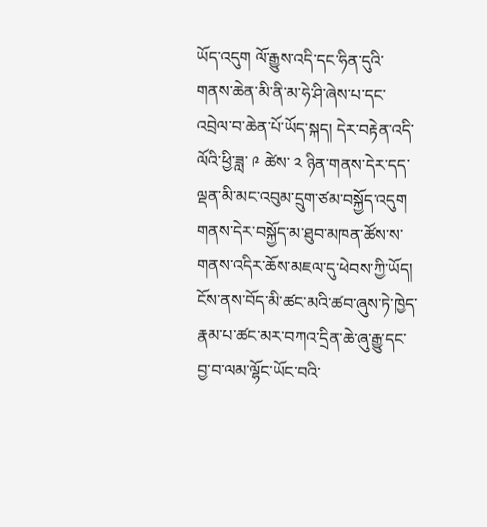ཡོད་འདུག ལོ་རྒྱུས་འདི་དང་ཧིན་དུའི་གནས་ཆེན་མི་ནི་མ་ཧེ་ཤི་ཞེས་པ་དང་འབྲེལ་བ་ཆེན་པོ་ཡོད་སྐད། དེར་བརྟེན་འདི་ལོའི་ཕྱི་ཟླ་ ༩ ཚེས་ ༢ ཉིན་གནས་དེར་དད་ལྡན་མི་མང་འབུམ་དྲུག་ཙམ་བསྐྱོད་འདུག གནས་དེར་བསྐྱོད་མ་ཐུབ་མཁན་ཚོས་ས་གནས་འདིར་ཆོས་མཇལ་དུ་ཕེབས་ཀྱི་ཡོད། ངོས་ནས་བོད་མི་ཚང་མའི་ཚབ་ཞུས་ཏེ་ཁྱེད་རྣམ་པ་ཚང་མར་བཀའ་དྲིན་ཆེ་ཞུ་རྒྱུ་དང་བྱ་བ་ལམ་ལྷོང་ཡོང་བའི་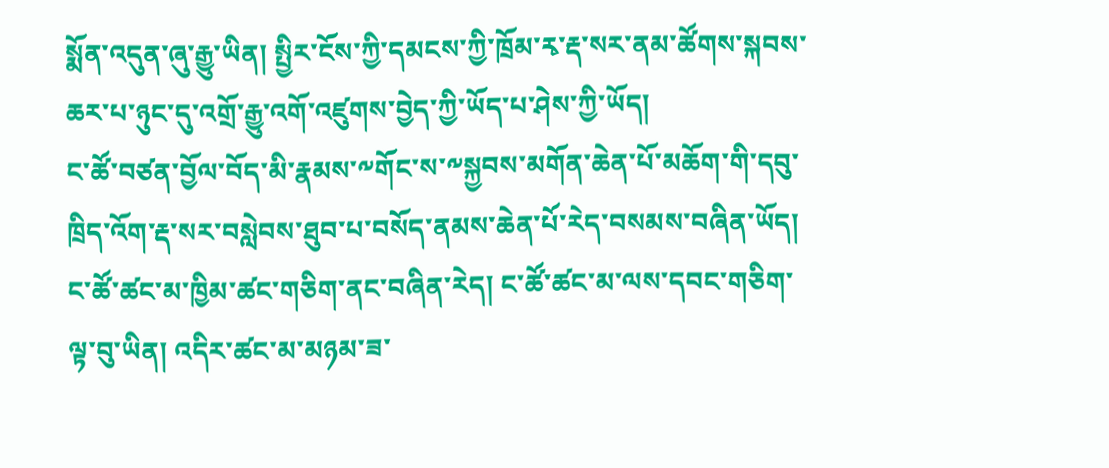སྨོན་འདུན་ཞུ་རྒྱུ་ཡིན། སྤྱིར་ངོས་ཀྱི་དམངས་ཀྱི་ཁྲོམ་རྭ་རྡ་སར་ནམ་ཚོགས་སྐབས་ཆར་པ་ཉུང་དུ་འགྲོ་རྒྱུ་འགོ་འཛུགས་བྱེད་ཀྱི་ཡོད་པ་ཤེས་ཀྱི་ཡོད།
ང་ཚོ་བཙན་བྱོལ་བོད་མི་རྣམས་༸གོང་ས་༸སྐྱབས་མགོན་ཆེན་པོ་མཆོག་གི་དབུ་ཁྲིད་འོག་རྡ་སར་བསླེབས་ཐུབ་པ་བསོད་ནམས་ཆེན་པོ་རེད་བསམས་བཞིན་ཡོད། ང་ཚོ་ཚང་མ་ཁྱིམ་ཚང་གཅིག་ནང་བཞིན་རེད། ང་ཚོ་ཚང་མ་ལས་དབང་གཅིག་ལྟ་བུ་ཡིན། འདིར་ཚང་མ་མཉམ་ཟ་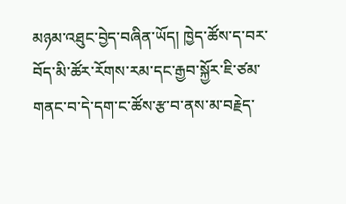མཉམ་འཐུང་བྱེད་བཞིན་ཡོད། ཁྱེད་ཚོས་ད་བར་བོད་མི་ཚོར་རོགས་རམ་དང་རྒྱབ་སྐྱོར་ཇི་ཙམ་གནང་བ་དེ་དག་ང་ཚོས་རྩ་བ་ནས་མ་བརྗེད་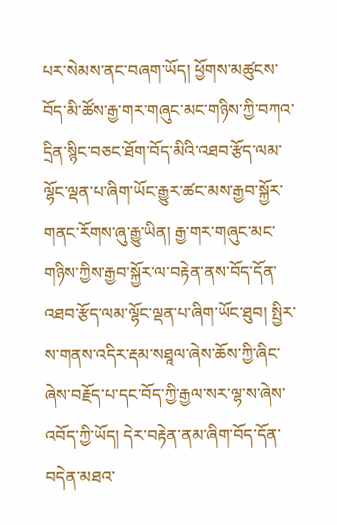པར་སེམས་ནང་བཞག་ཡོད། ཕྱོགས་མཚུངས་བོད་མི་ཚོས་རྒྱ་གར་གཞུང་མང་གཉིས་ཀྱི་བཀའ་དྲིན་སྙིང་བཅང་ཐོག་བོད་མིའི་འཐབ་རྩོད་ལམ་ལྷོང་ལྡན་པ་ཞིག་ཡོང་རྒྱུར་ཚང་མས་རྒྱབ་སྐྱོར་གནང་རོགས་ཞུ་རྒྱུ་ཡིན། རྒྱ་གར་གཞུང་མང་གཉིས་ཀྱིས་རྒྱབ་སྐྱོར་ལ་བརྟེན་ནས་བོད་དོན་འཐབ་རྩོད་ལམ་ལྷོང་ལྡན་པ་ཞིག་ཡོང་ཐུབ། སྤྱིར་ས་གནས་འདིར་རྡམ་སཐཱལ་ཞེས་ཆོས་ཀྱི་ཞིང་ཞེས་བརྗོད་པ་དང་བོད་ཀྱི་རྒྱལ་སར་ལྷ་ས་ཞེས་འབོད་ཀྱི་ཡོད། དེར་བརྟེན་ནམ་ཞིག་བོད་དོན་བདེན་མཐའ་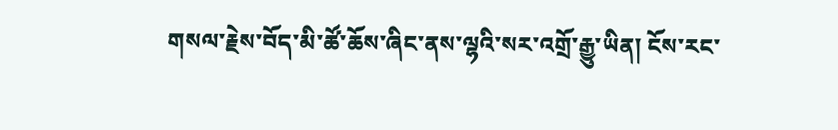གསལ་རྗེས་བོད་མི་ཚོ་ཆོས་ཞིང་ནས་ལྷའི་སར་འགྲོ་རྒྱུ་ཡིན། ངོས་རང་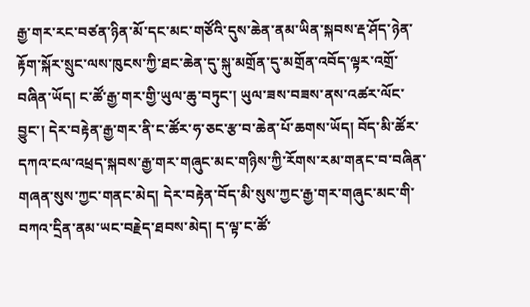རྒྱ་གར་རང་བཙན་ཉིན་མོ་དང་མང་གཙོའི་དུས་ཆེན་ནམ་ཡིན་སྐབས་རྡ་ཤོད་ཉེན་རྟོག་སྐོར་སྲུང་ལས་ཁུངས་ཀྱི་ཐང་ཆེན་དུ་སྐུ་མགྲོན་དུ་མགྲོན་འབོད་ལྟར་འགྲོ་བཞིན་ཡོད། ང་ཚོ་རྒྱ་གར་གྱི་ཡུལ་ཆུ་བཏུང་། ཡུལ་ཟས་བཟས་ནས་འཚར་ལོང་བྱུང་། དེར་བརྟེན་རྒྱ་གར་ནི་ང་ཚོར་ཧ་ཅང་རྩ་བ་ཆེན་པོ་ཆགས་ཡོད། བོད་མི་ཚོར་དཀའ་ངལ་འཕྲད་སྐབས་རྒྱ་གར་གཞུང་མང་གཉིས་ཀྱི་རོགས་རམ་གནང་བ་བཞིན་གཞན་སུས་ཀྱང་གནང་མེད། དེར་བརྟེན་བོད་མི་སུས་ཀྱང་རྒྱ་གར་གཞུང་མང་གི་བཀའ་དྲིན་ནམ་ཡང་བརྗེད་ཐབས་མེད། ད་ལྟ་ང་ཚོ་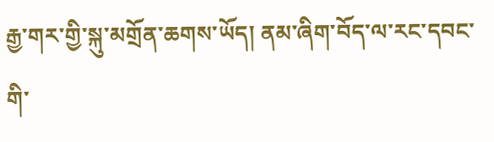རྒྱ་གར་གྱི་སྐུ་མགྲོན་ཆགས་ཡོད། ནམ་ཞིག་བོད་ལ་རང་དབང་གི་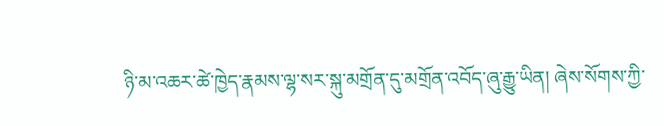ཉི་མ་འཆར་ཚེ་ཁྱེད་རྣམས་ལྷ་སར་སྐུ་མགྲོན་དུ་མགྲོན་འབོད་ཞུ་རྒྱུ་ཡིན། ཞེས་སོགས་ཀྱི་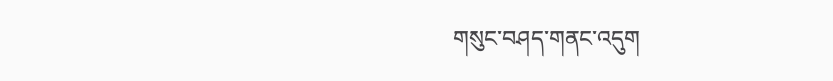གསུང་བཤད་གནང་འདུག